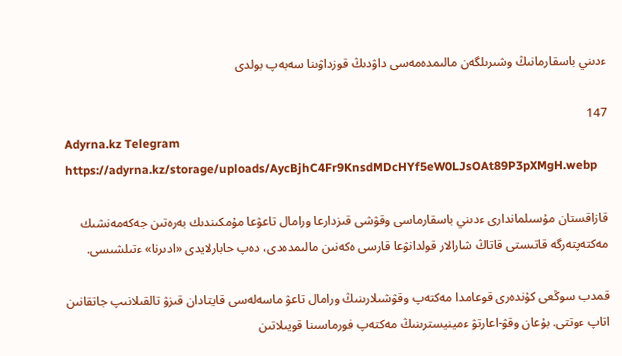ءدىني باسقارمانىڭ وشىرىلگەن مالىمدەمەسى داۋدىڭ قوزداۋىنا سەبەپ بولدى

147
Adyrna.kz Telegram
https://adyrna.kz/storage/uploads/AycBjhC4Fr9KnsdMDcHYf5eW0LJsOAt89P3pXMgH.webp

قازاقستان مۇسىلماندارى ءدىني باسقارماسى وقۋشى قىزدارعا ورامال تاعۋعا مۇمكىندىك بەرەتىن جەكەمەنشىك مەكتەپتەرگە قاتىستى قاتاڭ شارالار قولدانۋعا قارسى ەكەنىن مالىمدەدى، دەپ حابارلايدى «ادىرنا» ءتىلشىسى.

قمدب سوڭعى كۇندەرى قوعامدا مەكتەپ وقۋشىلارىنىڭ ورامال تاعۋ ماسەلەسى قايتادان قىزۋ تالقىلانىپ جاتقانىن اتاپ ءوتتى. بۇعان وقۋ-اعارتۋ ءمينيسترىنىڭ مەكتەپ فورماسىنا قويىلاتىن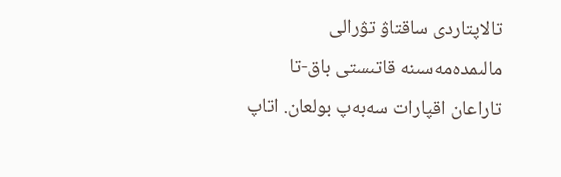تالاپتاردى ساقتاۋ تۋرالى مالىمدەمەسىنە قاتىستى باق-تا تاراعان اقپارات سەبەپ بولعان. اتاپ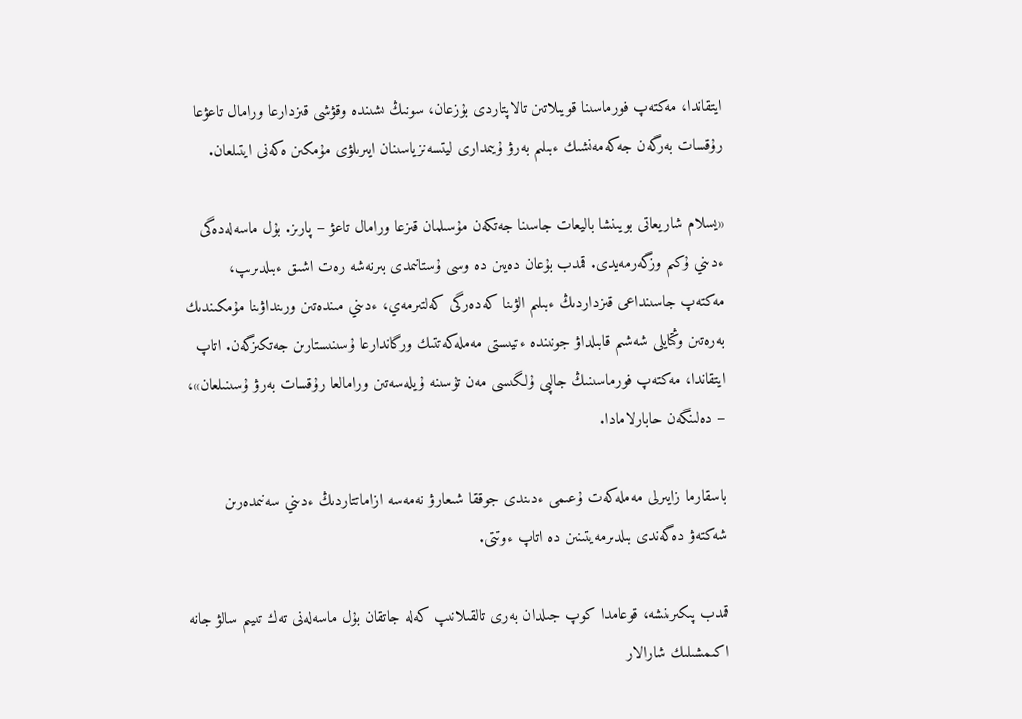ايتقاندا، مەكتەپ فورماسىنا قويىلاتىن تالاپتاردى بۇزعان، سونىڭ ىشىندە وقۋشى قىزدارعا ورامال تاعۋعا رۇقسات بەرگەن جەكەمەنشىك ءبىلىم بەرۋ ۇيىمدارى ليتسەنزياسىنان ايىرىلۋى مۇمكىن ەكەنى ايتىلعان.

«يسلام شاريعاتى بويىنشا باليعات جاسىنا جەتكەن مۇسىلمان قىزعا ورامال تاعۋ – پارىز. بۇل ماسەلەدەگى ءدىني ۇكىم وزگەرمەيدى. قمدب بۇعان دەيىن دە وسى ۇستانىمدى بىرنەشە رەت اشىق ءبىلدىرىپ، مەكتەپ جاسىنداعى قىزداردىڭ ءبىلىم الۋىنا كەدەرگى كەلتىرمەي، ءدىني مىندەتىن ورىنداۋىنا مۇمكىندىك بەرەتىن وڭتايلى شەشىم قابىلداۋ جونىندە ءتيىستى مەملەكەتتىك ورگاندارعا ۇسىنىستارىن جەتكىزگەن. اتاپ ايتقاندا، مەكتەپ فورماسىنىڭ جالپى ۇلگىسى مەن تۇسىنە ۇيلەسەتىن ورامالعا رۇقسات بەرۋ ۇسىنىلعان»، – دەلىنگەن حابارلامادا.

باسقارما زايىرلى مەملەكەت ۇعىمى ءدىندى جوققا شىعارۋ نەمەسە ازاماتتاردىڭ ءدىني سەنىمدەرىن شەكتەۋ دەگەندى بىلدىرمەيتىنىن دە اتاپ ءوتتى.

قمدب پىكىرىنشە، قوعامدا كوپ جىلدان بەرى تالقىلانىپ كەلە جاتقان بۇل ماسەلەنى تەك تىيىم سالۋ جانە اكىمشىلىك شارالار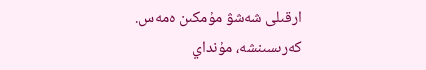ارقىلى شەشۋ مۇمكىن ەمەس. كەرىسىنشە، مۇنداي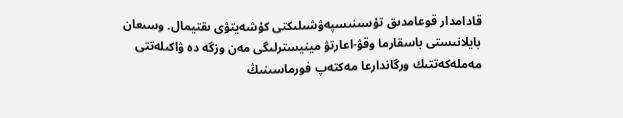قادامدار قوعامدىق تۇسىنىسپەۋشىلىكتى كۇشەيتۋى ىقتيمال. وسىعان بايلانىستى باسقارما وقۋ-اعارتۋ مينيسترلىگى مەن وزگە دە ۋاكىلەتتى مەملەكەتتىك ورگاندارعا مەكتەپ فورماسىنىڭ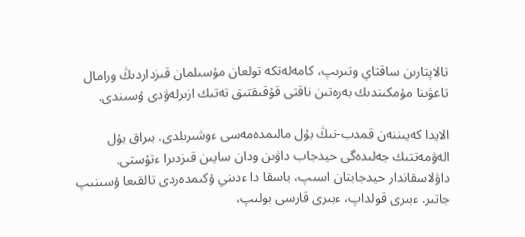تالاپتارىن ساقتاي وتىرىپ، كامەلەتكە تولعان مۇسىلمان قىزداردىڭ ورامال تاعۋىنا مۇمكىندىك بەرەتىن ناقتى قۇقىقتىق تەتىك ازىرلەۋدى ۇسىندى.

الايدا كەيىننەن قمدب-نىڭ بۇل مالىمدەمەسى ءوشىرىلدى. بىراق بۇل الەۋمەتتىك جەلىدەگى حيدجاب داۋىن ودان سايىن قىزدىرا ءتۇستى. داۋلاسقاندار حيدجابتان اسىپ، باسقا دا ءدىني ۇكىمدەردى تالقىعا ۇسىنىپ جاتىر. ءبىرى قولداپ، ءبىرى قارسى بولىپ،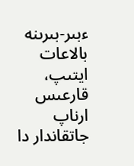ءبىر-بىرىنە بالاعات ايتىپ، قارعىس ارناپ جاتقاندار دا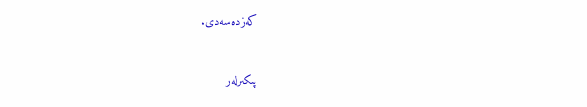كەزدەسەدى.

پىكىرلەر